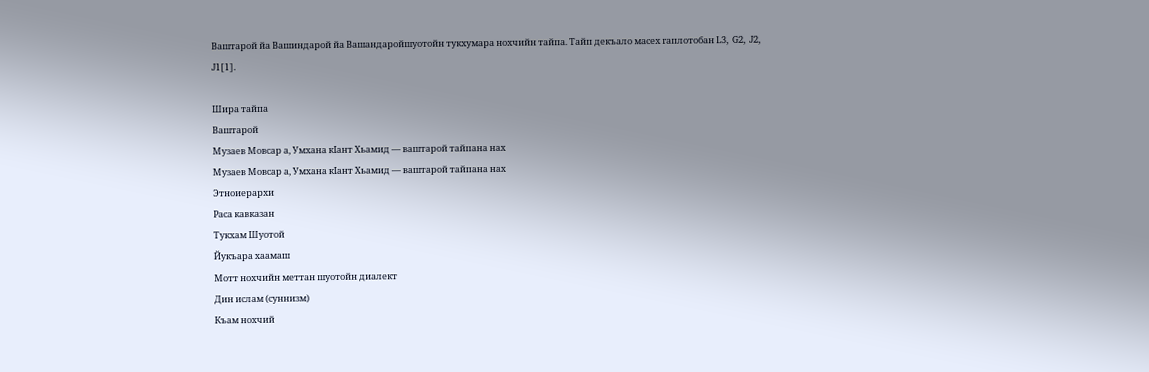Ваштарой йа Вашиндарой йа Вашандаройшуотойн тукхумара нохчийн тайпа. Тайп декъало масех гаплотобан L3, G2, J2, J1[1].

Шира тайпа
Ваштарой
Музаев Мовсар а, Умхана кӀант Хьамид — ваштарой тайпана нах
Музаев Мовсар а, Умхана кӀант Хьамид — ваштарой тайпана нах
Этноиерархи
Раса кавказан
Тукхам Шуотой
Йукъара хаамаш
Мотт нохчийн меттан шуотойн диалект
Дин ислам (суннизм)
Къам нохчий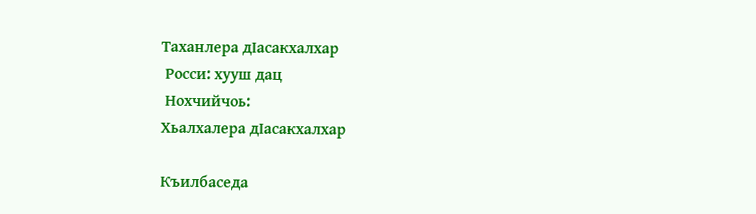Таханлера дӀасакхалхар
 Росси: хууш дац
 Нохчийчоь:
Хьалхалера дӀасакхалхар

Къилбаседа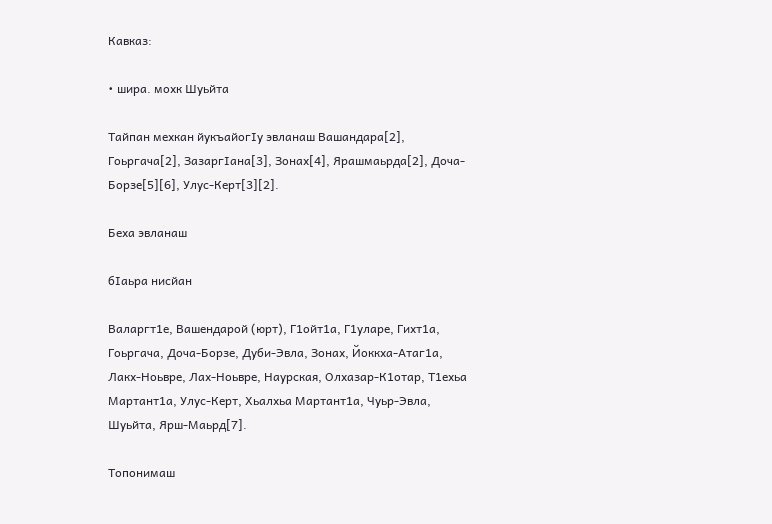Кавказ:

• шира. мохк Шуьйта

Тайпан мехкан йукъайогӀу эвланаш Вашандара[2], Гоьргача[2], ЗазаргӀана[3], Зонах[4], Ярашмаьрда[2], Доча-Борзе[5][6], Улус-Керт[3][2].

Беха эвланаш

бӀаьра нисйан

Валаргт1е, Вашендарой (юрт), Г1ойт1а, Г1уларе, Гихт1а, Гоьргача, Доча-Борзе, Дуби-Эвла, Зонах, Йоккха-Атаг1а, Лакх-Ноьвре, Лах-Ноьвре, Наурская, Олхазар-К1отар, Т1ехьа Мартант1а, Улус-Керт, Хьалхьа Мартант1а, Чуьр-Эвла, Шуьйта, Ярш-Маьрд[7].

Топонимаш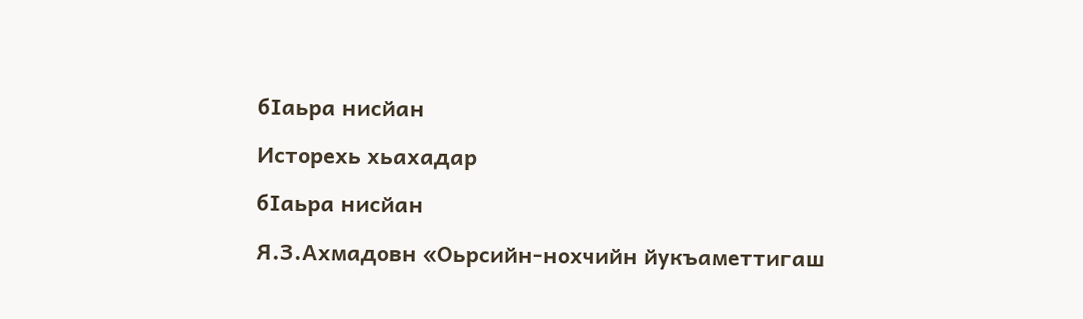бӀаьра нисйан

Исторехь хьахадар

бӀаьра нисйан

Я.З.Ахмадовн «Оьрсийн-нохчийн йукъаметтигаш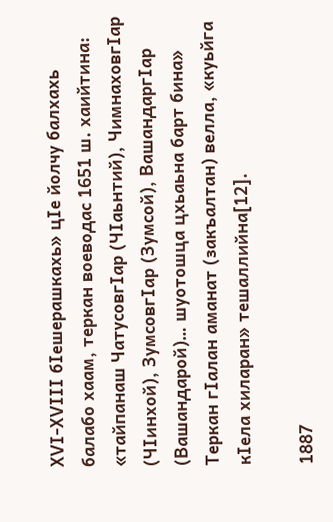XVӀ-XVӀӀӀ бӀешерашкахь» цӀе йолчу балхахь балабо хаам, теркан воеводас 1651 ш. хаийтина: «тайпанаш ЧатусовгӀар (ЧӀаьнтий), ЧимнаховгӀар (ЧӀинхой), ЗумсовгӀар (Зумсой), ВашандаргӀар (Вашандарой)… шуотошца цхьаьна барт бина» Теркан гӀалан аманат (закъалтан) велла, «куьйга кӀела хиларан» тешаллийна[12].

1887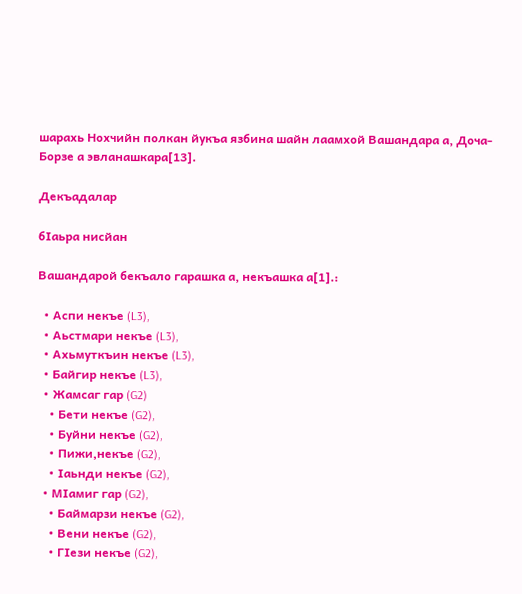шарахь Нохчийн полкан йукъа язбина шайн лаамхой Вашандара а, Доча-Борзе а эвланашкара[13].

Декъадалар

бӀаьра нисйан

Вашандарой бекъало гарашка а, некъашка а[1].:

  • Аспи некъе (L3),
  • Аьстмари некъе (L3),
  • Ахьмуткъин некъе (L3),
  • Байгир некъе (L3),
  • Жамсаг гар (G2)
    • Бети некъе (G2),
    • Буйни некъе (G2),
    • Пижи,некъе (G2),
    • Ӏаьнди некъе (G2),
  • МӀамиг гар (G2),
    • Баймарзи некъе (G2),
    • Вени некъе (G2),
    • ГӀези некъе (G2),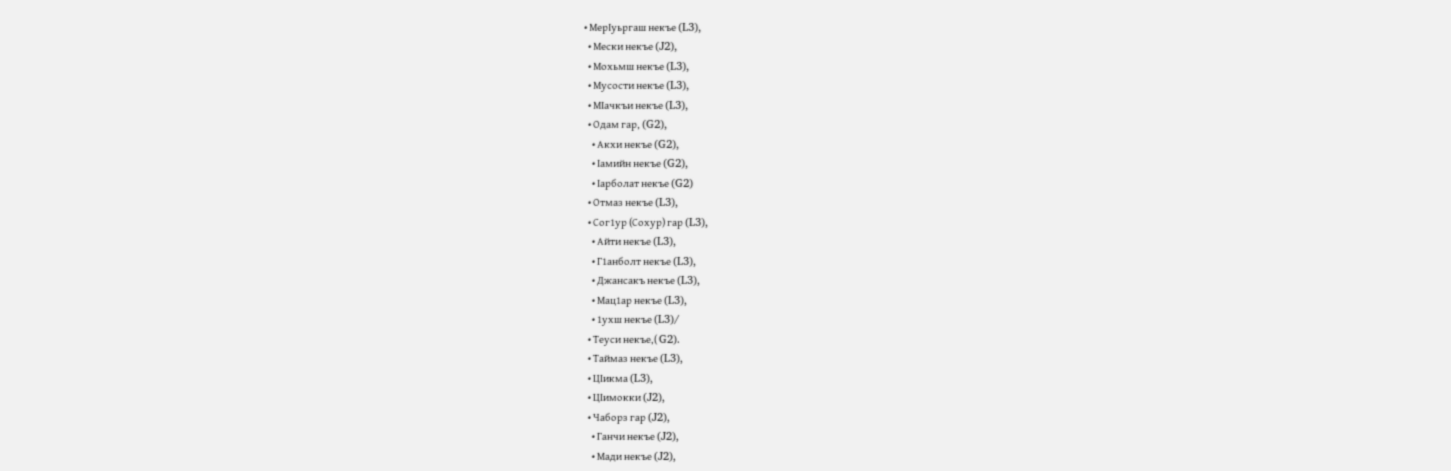• МерӀуьргаш некъе (L3),
  • Мески некъе (J2),
  • Мохьмш некъе (L3),
  • Мусости некъе (L3),
  • МӀачкъи некъе (L3),
  • Одам гар, (G2),
    • Акхи некъе (G2),
    • Ӏамийн некъе (G2),
    • Ӏарболат некъе (G2)
  • Отмаз некъе (L3),
  • Сог1ур (Сохур) гар (L3),
    • Айти некъе (L3),
    • Г1анболт некъе (L3),
    • Джансакъ некъе (L3),
    • Мац1ар некъе (L3),
    • 1ухш некъе (L3)/
  • Теуси некъе,( G2).
  • Таймаз некъе (L3),
  • ЦӀикма (L3),
  • ЦӀимокки (J2),
  • Чаборз гар (J2),
    • Ганчи некъе (J2),
    • Мади некъе (J2),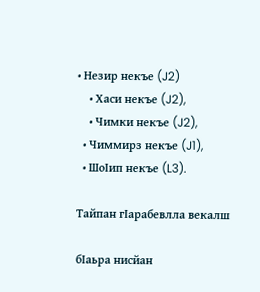• Незир некъе (J2)
    • Хаси некъе (J2),
    • Чимки некъе (J2),
  • Чиммирз некъе (J1),
  • ШоӀип некъе (L3).

Тайпан гӀарабевлла векалш

бӀаьра нисйан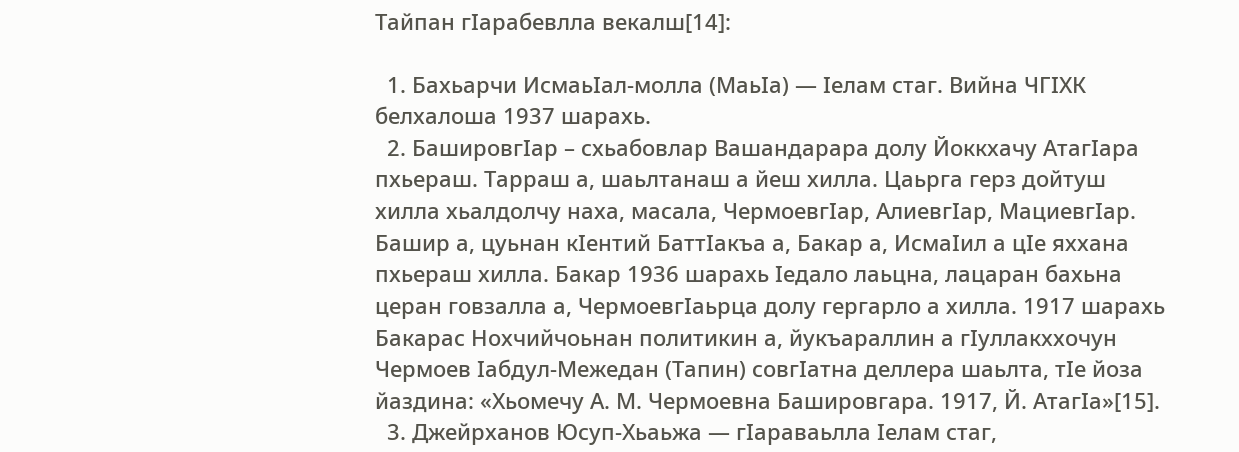Тайпан гӀарабевлла векалш[14]:

  1. Бахьарчи ИсмаьӀал-молла (МаьӀа) — Ӏелам стаг. Вийна ЧГӀХК белхалоша 1937 шарахь.
  2. БашировгӀар – схьабовлар Вашандарара долу Йоккхачу АтагӀара пхьераш. Тарраш а, шаьлтанаш а йеш хилла. Цаьрга герз дойтуш хилла хьалдолчу наха, масала, ЧермоевгӀар, АлиевгӀар, МациевгӀар. Башир а, цуьнан кӀентий БаттӀакъа а, Бакар а, ИсмаӀил а цӀе яххана пхьераш хилла. Бакар 1936 шарахь Ӏедало лаьцна, лацаран бахьна церан говзалла а, ЧермоевгӀаьрца долу гергарло а хилла. 1917 шарахь Бакарас Нохчийчоьнан политикин а, йукъараллин а гӀуллакххочун Чермоев Ӏабдул-Межедан (Тапин) совгӀатна деллера шаьлта, тӀе йоза йаздина: «Хьомечу А. М. Чермоевна Башировгара. 1917, Й. АтагӀа»[15].
  3. Джейрханов Юсуп-Хьаьжа — гӀараваьлла Ӏелам стаг,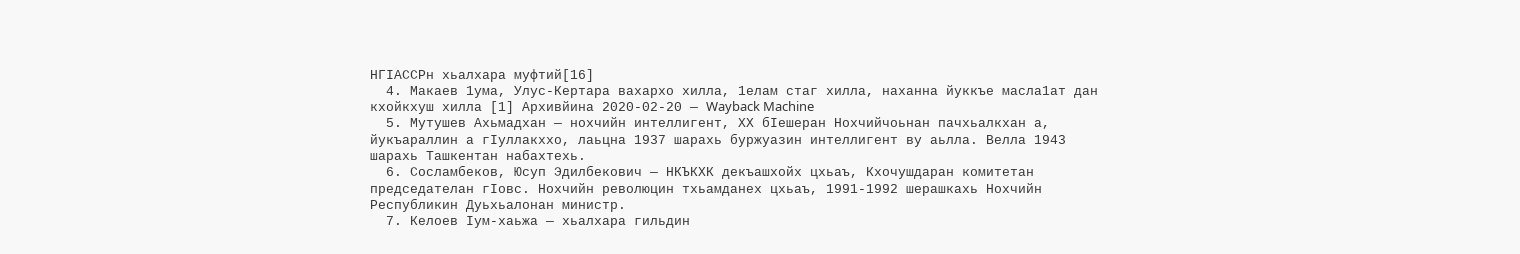НГӀАССРн хьалхара муфтий[16]
  4. Макаев 1ума, Улус-Кертара вахархо хилла, 1елам стаг хилла, наханна йуккъе масла1ат дан кхойкхуш хилла [1] Архивйина 2020-02-20 — Wayback Machine
  5. Мутушев Ахьмадхан — нохчийн интеллигент, ХХ бӀешеран Нохчийчоьнан пачхьалкхан а, йукъараллин а гӀуллакххо, лаьцна 1937 шарахь буржуазин интеллигент ву аьлла. Велла 1943 шарахь Ташкентан набахтехь.
  6. Сосламбеков, Юсуп Эдилбекович — НКЪКХК декъашхойх цхьаъ, Кхочушдаран комитетан председателан гӀовс. Нохчийн революцин тхьамданех цхьаъ, 1991-1992 шерашкахь Нохчийн Республикин Дуьхьалонан министр.
  7. Келоев Ӏум-хаьжа — хьалхара гильдин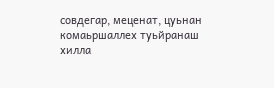совдегар, меценат, цуьнан комаьршаллех туьйранаш хилла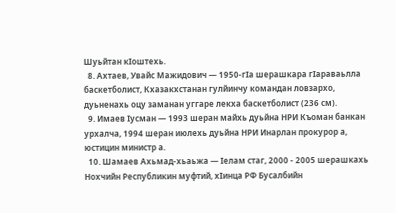Шуьйтан кӀоштехь.
  8. Ахтаев, Увайс Мажидович — 1950-гӀа шерашкара гӀараваьлла баскетболист, Кхазакхстанан гулйинчу командан ловзархо, дуьненахь оцу заманан уггаре лекха баскетболист (236 см).
  9. Имаев Ӏусман — 1993 шеран майхь дуьйна НРИ Къоман банкан урхалча, 1994 шеран июлехь дуьйна НРИ Инарлан прокурор а, юстицин министр а.
  10. Шамаев Ахьмад-хьаьжа — Ӏелам стаг, 2000 - 2005 шерашкахь Нохчийн Республикин муфтий, хӀинца РФ Бусалбийн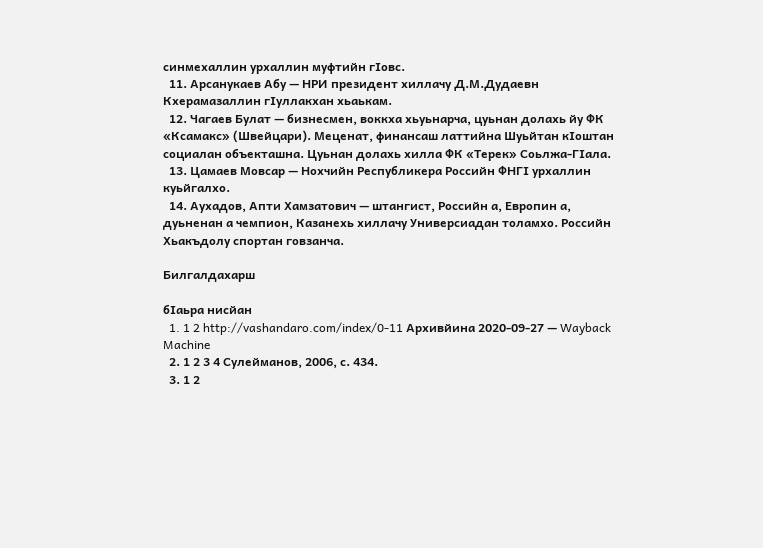синмехаллин урхаллин муфтийн гӀовс.
  11. Арсанукаев Абу — НРИ президент хиллачу Д.М.Дудаевн Кхерамазаллин гӀуллакхан хьаькам.
  12. Чагаев Булат — бизнесмен, воккха хьуьнарча, цуьнан долахь йу ФК «Ксамакс» (Швейцари). Меценат, финансаш латтийна Шуьйтан кӀоштан социалан объекташна. Цуьнан долахь хилла ФК «Терек» Соьлжа-ГӀала.
  13. Цамаев Мовсар — Нохчийн Республикера Российн ФНГӀ урхаллин куьйгалхо.
  14. Аухадов, Апти Хамзатович — штангист, Российн а, Европин а, дуьненан а чемпион, Казанехь хиллачу Универсиадан толамхо. Российн Хьакъдолу спортан говзанча.

Билгалдахарш

бӀаьра нисйан
  1. 1 2 http://vashandaro.com/index/0-11 Архивйина 2020-09-27 — Wayback Machine
  2. 1 2 3 4 Сулейманов, 2006, с. 434.
  3. 1 2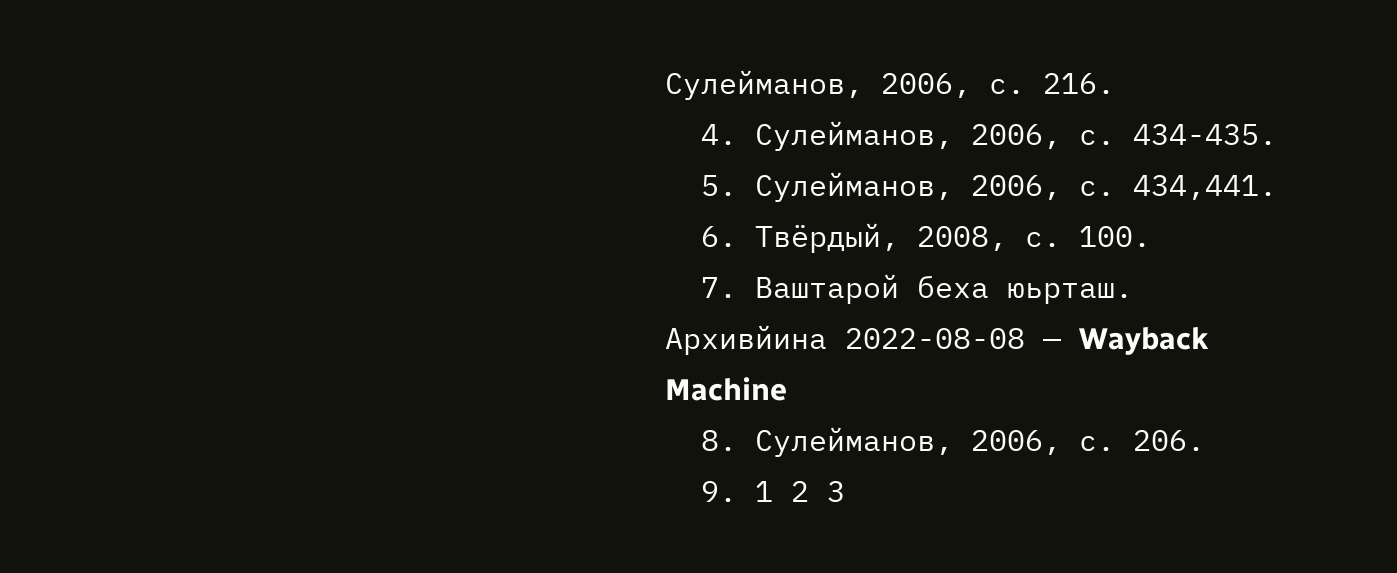Сулейманов, 2006, с. 216.
  4. Сулейманов, 2006, с. 434-435.
  5. Сулейманов, 2006, с. 434,441.
  6. Твёрдый, 2008, с. 100.
  7. Ваштарой беха юьрташ. Архивйина 2022-08-08 — Wayback Machine
  8. Сулейманов, 2006, с. 206.
  9. 1 2 3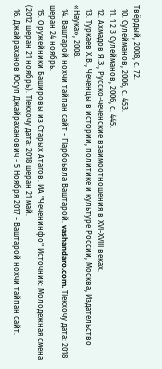Твёрдый, 2008, с. 72.
  10. Сулейманов, 2006, с. 453.
  11. 1 2 3 Сулейманов, 2006, с. 445.
  12. Ахмадов Я.З., Русско-чеченские взаимоотношения в XVӀ-XVӀӀӀ веках.
  13. Туркаев Х.В., Чеченцы в истории, политике и культуре России, Москва, Издательство «Наука», 2008.
  14. Ваштарой нохчи тайпан сайт - ГӀарбоьвла Ваштарой. vashandaro.com. ТӀекхочу дата: 2018 шеран 24 ноябрь.
  15. Оружейники Башировы из Старых Атагов. ИА "Чеченинфо" Источник: Молодежная смена (2012 шеран 21 ноябрь). ТӀекхочу дата: 2018 шеран 21 май.
  16. Джайраханов Юсуп Джайраханович - 5 Ноября 2017 - Ваштарой нохчи тайпан сайт.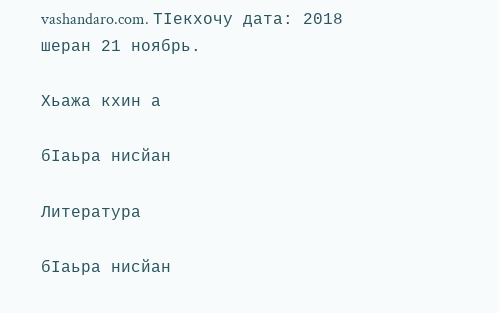vashandaro.com. ТӀекхочу дата: 2018 шеран 21 ноябрь.

Хьажа кхин а

бӀаьра нисйан

Литература

бӀаьра нисйан